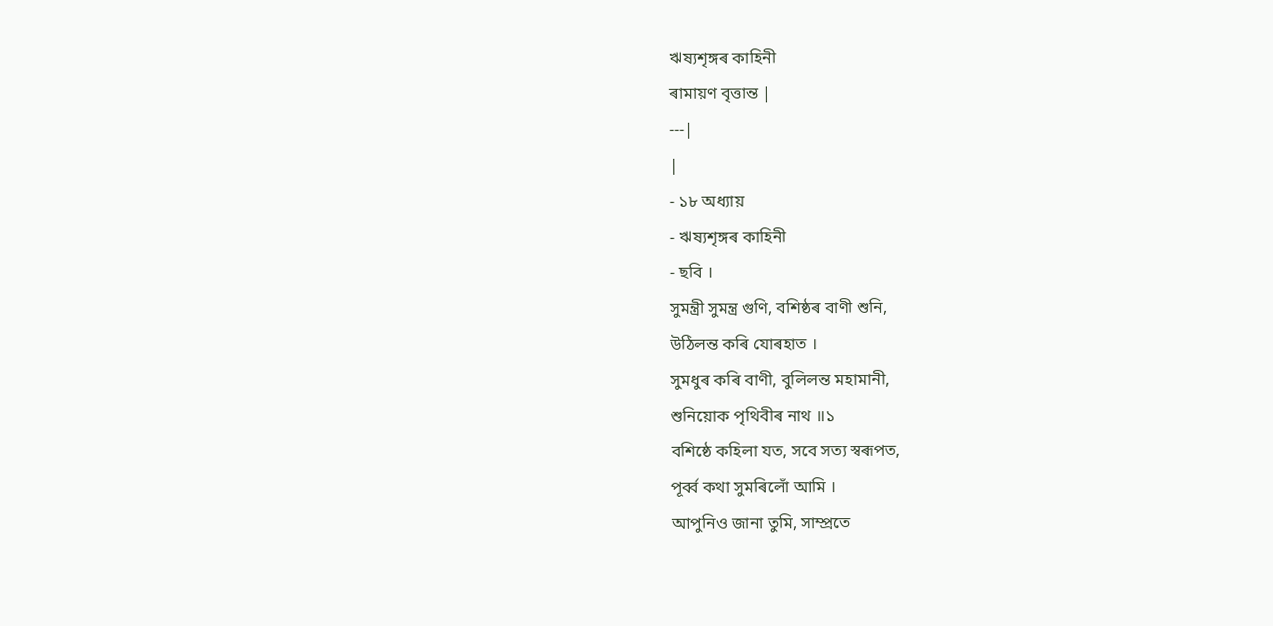ঋষ্যশৃঙ্গৰ কাহিনী
ৰামায়ণ বৃত্তান্ত |
---|
|
- ১৮ অধ্যায়
- ঋষ্যশৃঙ্গৰ কাহিনী
- ছবি ।
সুমন্ত্ৰী সুমন্ত্ৰ গুণি, বশিষ্ঠৰ বাণী শুনি,
উঠিলন্ত কৰি যোৰহাত ।
সুমধুৰ কৰি বাণী, বুলিলন্ত মহামানী,
শুনিয়োক পৃথিবীৰ নাথ ॥১
বশিষ্ঠে কহিলা যত, সবে সত্য স্বৰূপত,
পূৰ্ব্ব কথা সুমৰিলোঁ আমি ।
আপুনিও জানা তুমি, সাম্প্ৰতে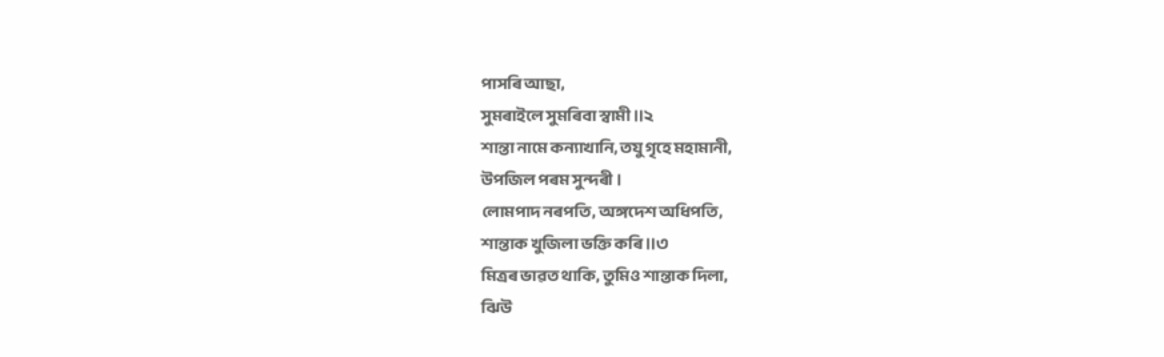পাসৰি আছা,
সুমৰাইলে সুমৰিবা স্বামী ॥২
শান্তা নামে কন্যাখানি, তযু গৃহে মহামানী,
উপজিল পৰম সুন্দৰী ।
লোমপাদ নৰপতি, অঙ্গদেশ অধিপতি,
শান্তাক খুজিলা ভক্তি কৰি ॥৩
মিত্ৰৰ ভাৱত থাকি, তুমিও শান্তাক দিলা,
ঝিউ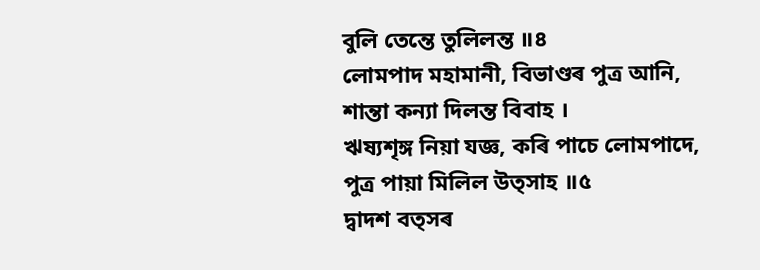বুলি তেন্তে তুলিলন্ত ॥৪
লোমপাদ মহামানী, বিভাণ্ডৰ পুত্ৰ আনি,
শান্তা কন্যা দিলন্ত বিবাহ ।
ঋষ্যশৃঙ্গ নিয়া যজ্ঞ, কৰি পাচে লোমপাদে,
পুত্ৰ পায়া মিলিল উত্সাহ ॥৫
দ্বাদশ বত্সৰ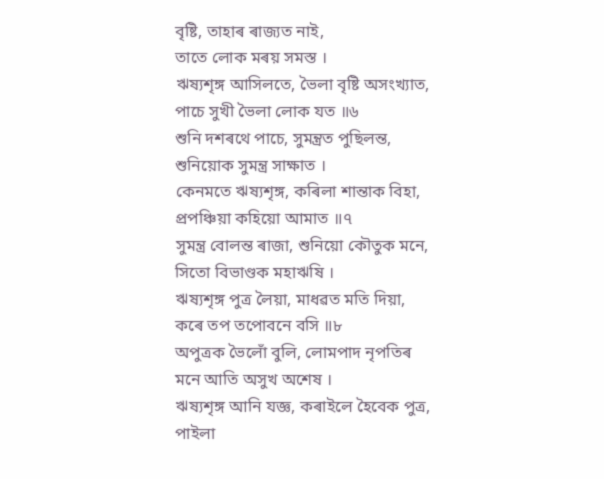বৃষ্টি, তাহাৰ ৰাজ্যত নাই,
তাতে লোক মৰয় সমস্ত ।
ঋষ্যশৃঙ্গ আসিলতে, ভৈলা বৃষ্টি অসংখ্যাত,
পাচে সুখী ভৈলা লোক যত ॥৬
শুনি দশৰথে পাচে, সুমন্ত্ৰত পুছিলন্ত,
শুনিয়োক সুমন্ত্ৰ সাক্ষাত ।
কেনমতে ঋষ্যশৃঙ্গ, কৰিলা শান্তাক বিহা,
প্ৰপঞ্চিয়া কহিয়ো আমাত ॥৭
সুমন্ত্ৰ বোলন্ত ৰাজা, শুনিয়ো কৌতুক মনে,
সিতো বিভাণ্ডক মহাঋষি ।
ঋষ্যশৃঙ্গ পুত্ৰ লৈয়া, মাধৱত মতি দিয়া,
কৰে তপ তপোবনে বসি ॥৮
অপুত্ৰক ভৈলোঁ বুলি, লোমপাদ নৃপতিৰ
মনে আতি অসুখ অশেষ ।
ঋষ্যশৃঙ্গ আনি যজ্ঞ, কৰাইলে হৈবেক পুত্ৰ,
পাইলা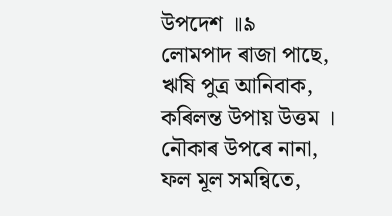উপদেশ ॥৯
লোমপাদ ৰাজা পাছে, ঋষি পুত্ৰ আনিবাক,
কৰিলন্ত উপায় উত্তম ।
নৌকাৰ উপৰে নানা, ফল মূল সমন্বিতে,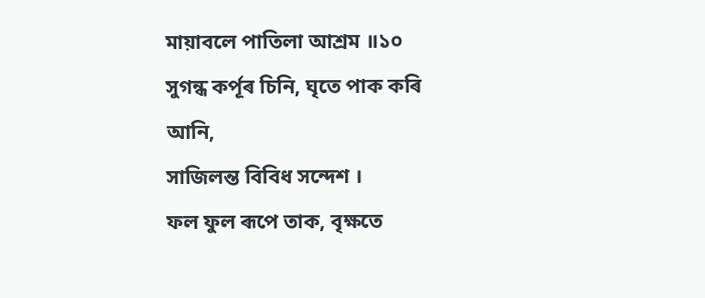মায়াবলে পাতিলা আশ্ৰম ॥১০
সুগন্ধ কৰ্পূৰ চিনি, ঘৃতে পাক কৰি আনি,
সাজিলন্ত বিবিধ সন্দেশ ।
ফল ফুল ৰূপে তাক, বৃক্ষতে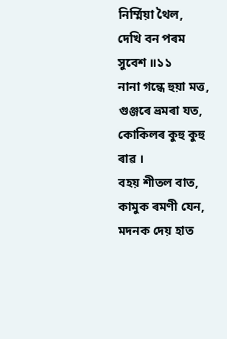নিৰ্ম্মিয়া থৈল,
দেখি বন পৰম সুবেশ ॥১১
নানা গন্ধে হুয়া মত্ত, গুঞ্জৰে ভ্ৰমৰা যত,
কোকিলৰ কুহু কুহু ৰাৱ ।
বহয় শীতল বাত, কামুক ৰমণী যেন,
মদনক দেয় হাত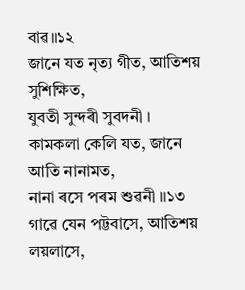বাৱ॥১২
জানে যত নৃত্য গীত, আতিশয় সুশিক্ষিত,
যুবতী সুন্দৰী সুবদনী ।
কামকলা কেলি যত, জানে আতি নানামত,
নানা ৰসে পৰম শুৱনী ॥১৩
গাৱে যেন পট্টবাসে, আতিশয় লয়লাসে,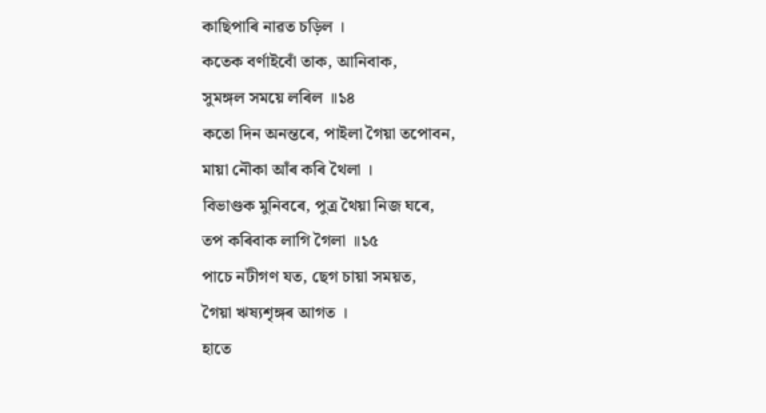কাছিপাৰি নাৱত চড়িল ।
কতেক বৰ্ণাইবোঁ তাক, আনিবাক,
সুমঙ্গল সময়ে লৰিল ॥১৪
কতো দিন অনন্তৰে, পাইলা গৈয়া তপোবন,
মায়া নৌকা আঁৰ কৰি থৈলা ।
বিভাণ্ডক মুনিবৰে, পুত্ৰ থৈয়া নিজ ঘৰে,
তপ কৰিবাক লাগি গৈলা ॥১৫
পাচে নটীগণ যত, ছেগ চায়া সময়ত,
গৈয়া ঋষ্যশৃঙ্গৰ আগত ।
হাতে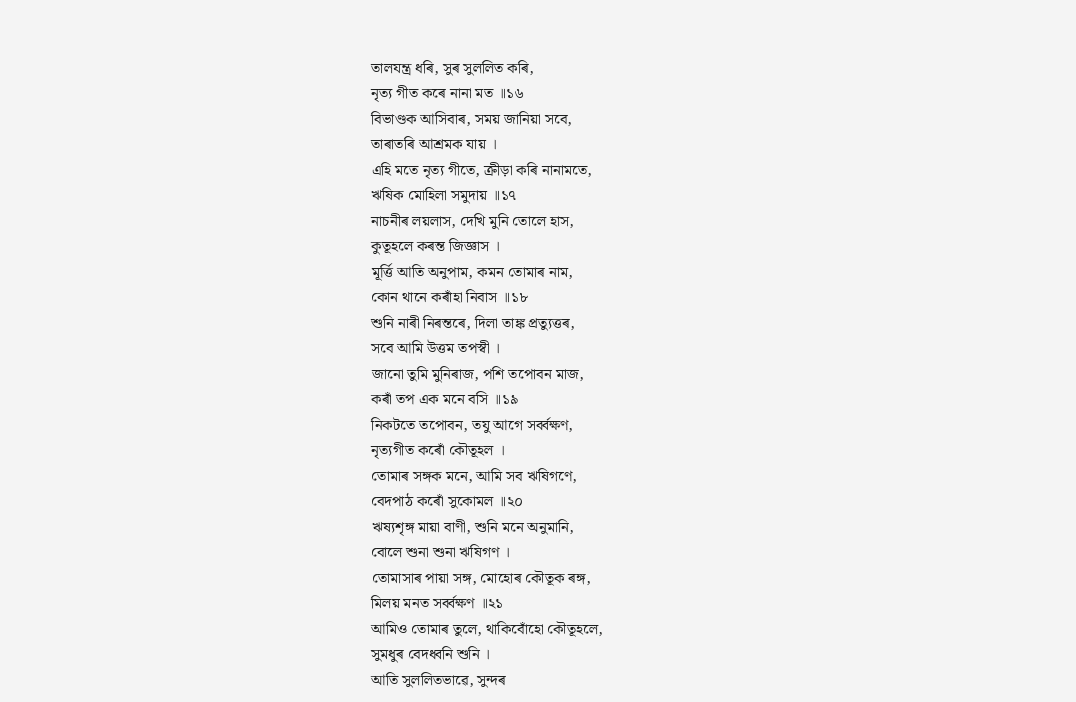তালযন্ত্ৰ ধৰি, সুৰ সুললিত কৰি,
নৃত্য গীত কৰে নানা মত ॥১৬
বিভাণ্ডক আসিবাৰ, সময় জানিয়া সবে,
তাৰাতৰি আশ্ৰমক যায় ।
এহি মতে নৃত্য গীতে, ক্ৰীড়া কৰি নানামতে,
ঋষিক মোহিলা সমুদায় ॥১৭
নাচনীৰ লয়লাস, দেখি মুনি তোলে হাস,
কুতূহলে কৰন্ত জিজ্ঞাস ।
মূৰ্ত্তি আতি অনুপাম, কমন তোমাৰ নাম,
কোন থানে কৰাঁহা নিবাস ॥১৮
শুনি নাৰী নিৰন্তৰে, দিলা তাঙ্ক প্ৰত্যুত্তৰ,
সবে আমি উত্তম তপস্বী ।
জানো তুমি মুনিৰাজ, পশি তপোবন মাজ,
কৰাঁ তপ এক মনে বসি ॥১৯
নিকটতে তপোবন, তযু আগে সৰ্ব্বক্ষণ,
নৃত্যগীত কৰোঁ কৌতূহল ।
তোমাৰ সঙ্গক মনে, আমি সব ঋষিগণে,
বেদপাঠ কৰোঁ সুকোমল ॥২০
ঋষ্যশৃঙ্গ মায়া বাণী, শুনি মনে অনুমানি,
বোলে শুনা শুনা ঋষিগণ ।
তোমাসাৰ পায়া সঙ্গ, মোহোৰ কৌতূক ৰঙ্গ,
মিলয় মনত সৰ্ব্বক্ষণ ॥২১
আমিও তোমাৰ তুলে, থাকিবোঁহো কৌতূহলে,
সুমধুৰ বেদধ্বনি শুনি ।
আতি সুললিতভাৱে, সুন্দৰ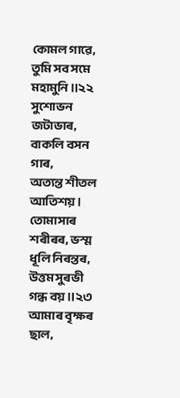কোমল গাৱে,
তুমি সব সমে মহামুনি ॥২২
সুশোভন জটাভাৰ, বাকলি বসন গাৰ,
অত্যন্ত শীতল আতিশয় ।
তোমাসাৰ শৰীৰৰ, ভস্ম ধূলি নিৰন্তৰ,
উত্তম সুৰভী গন্ধ বয় ॥২৩
আমাৰ বৃক্ষৰ ছাল,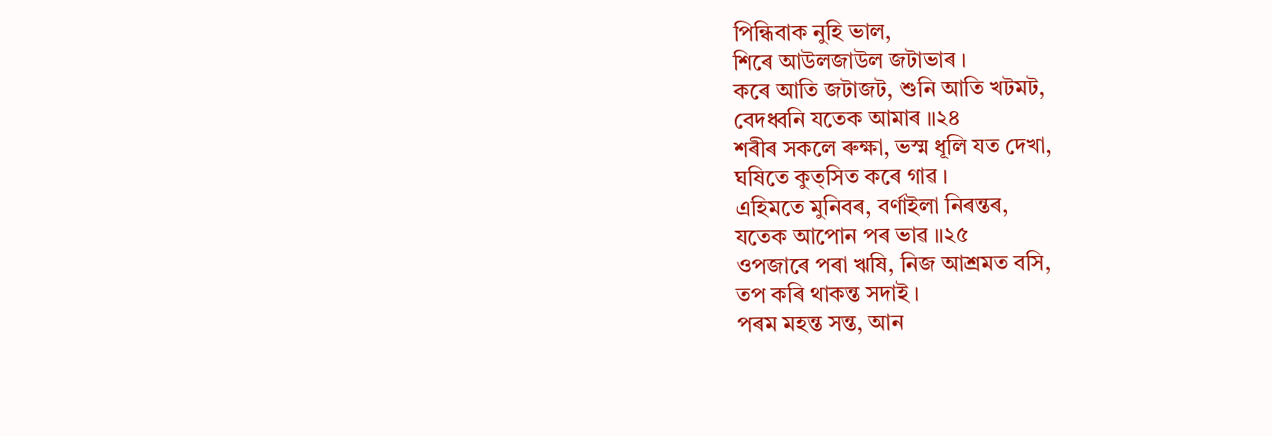পিন্ধিবাক নুহি ভাল,
শিৰে আউলজাউল জটাভাৰ ।
কৰে আতি জটাজট, শুনি আতি খটমট,
বেদধ্বনি যতেক আমাৰ ॥২৪
শৰীৰ সকলে ৰুক্ষা, ভস্ম ধূলি যত দেখা,
ঘষিতে কুত্সিত কৰে গাৱ ।
এহিমতে মুনিবৰ, বৰ্ণাইলা নিৰন্তৰ,
যতেক আপোন পৰ ভাৱ ॥২৫
ওপজাৰে পৰা ঋষি, নিজ আশ্ৰমত বসি,
তপ কৰি থাকন্ত সদাই ।
পৰম মহন্ত সন্ত, আন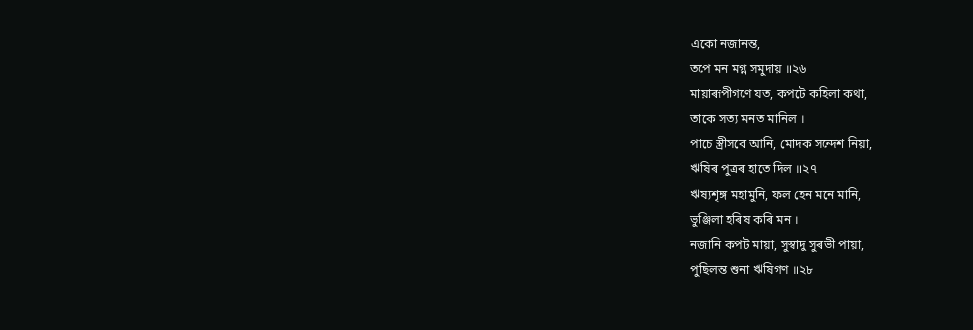একো নজানন্ত,
তপে মন মগ্ন সমুদায় ॥২৬
মায়াৰূপীগণে যত, কপটে কহিলা কথা,
তাকে সত্য মনত মানিল ।
পাচে স্ত্ৰীসবে আনি, মোদক সন্দেশ নিয়া,
ঋষিৰ পুত্ৰৰ হাতে দিল ॥২৭
ঋষ্যশৃঙ্গ মহামুনি, ফল হেন মনে মানি,
ভুঞ্জিলা হৰিষ কৰি মন ।
নজানি কপট মায়া, সুস্বাদু সুৰভী পায়া,
পুছিলন্ত শুনা ঋষিগণ ॥২৮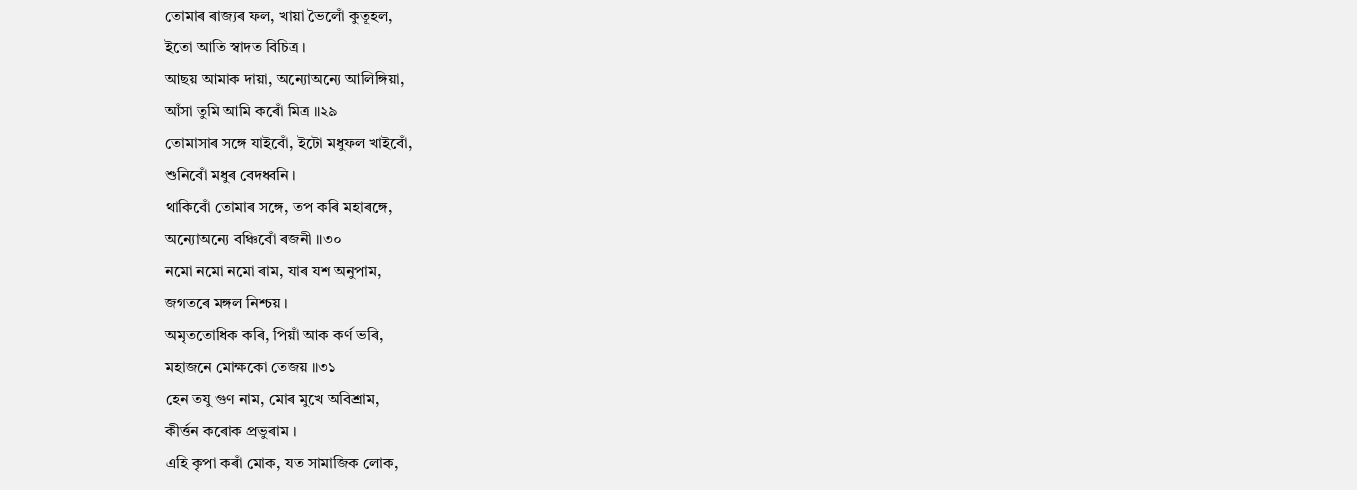তোমাৰ ৰাজ্যৰ ফল, খায়া ভৈলোঁ কুতূহল,
ইতো আতি স্বাদত বিচিত্ৰ ।
আছয় আমাক দায়া, অন্যোঅন্যে আলিঙ্গিয়া,
আঁসা তুমি আমি কৰোঁ মিত্ৰ ॥২৯
তোমাসাৰ সঙ্গে যাইবোঁ, ইটো মধুফল খাইবোঁ,
শুনিবোঁ মধুৰ বেদধ্বনি ।
থাকিবোঁ তোমাৰ সঙ্গে, তপ কৰি মহাৰঙ্গে,
অন্যোঅন্যে বঞ্চিবোঁ ৰজনী ॥৩০
নমো নমো নমো ৰাম, যাৰ যশ অনুপাম,
জগতৰে মঙ্গল নিশ্চয় ।
অমৃততোধিক কৰি, পিয়াঁ আক কৰ্ণ ভৰি,
মহাজনে মোক্ষকো তেজয় ॥৩১
হেন তযু গুণ নাম, মোৰ মুখে অবিশ্ৰাম,
কীৰ্ত্তন কৰোক প্ৰভুৰাম ।
এহি কৃপা কৰাঁ মোক, যত সামাজিক লোক,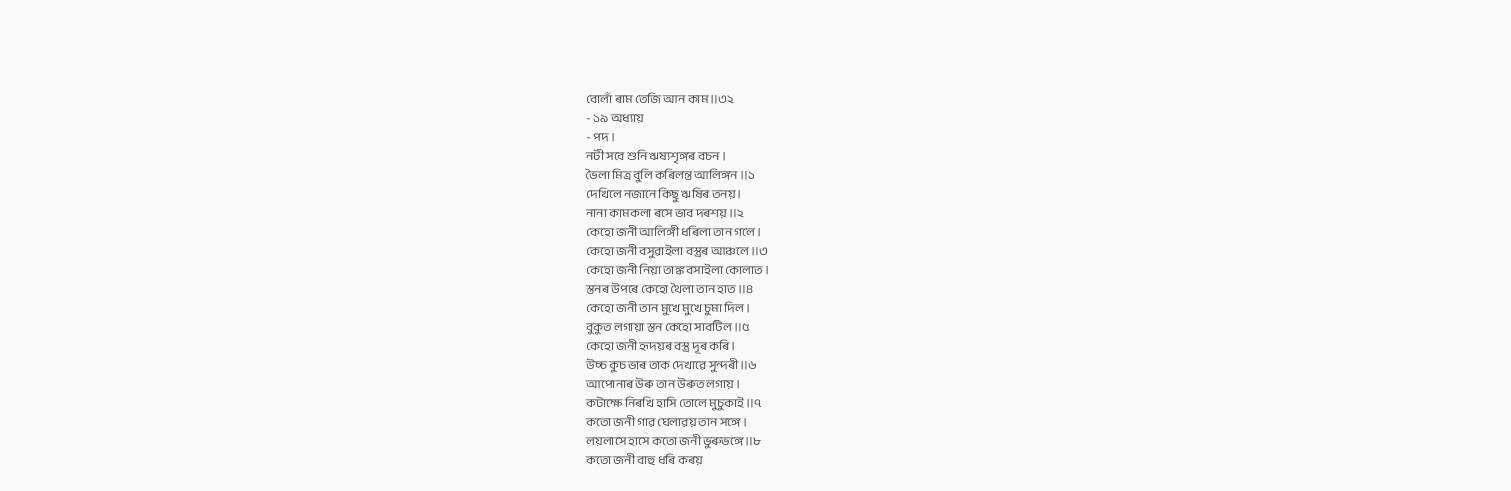বোলাঁ ৰাম তেজি আন কাম ॥৩২
- ১৯ অধ্যায়
- পদ ।
নটী সবে শুনি ঋষ্যশৃঙ্গৰ বচন ।
ভৈলা মিত্ৰ বুলি কৰিলন্ত আলিঙ্গন ॥১
দেখিলে নজানে কিছু ঋষিৰ তনয় ।
নানা কামকলা ৰসে ভাব দৰশয় ॥২
কেহো জনী আলিঙ্গী ধৰিলা তান গলে ।
কেহো জনী বসুৱাইলা বস্ত্ৰৰ আঞ্চলে ॥৩
কেহো জনী নিয়া তাঙ্ক বসাইলা কোলাত ।
স্তনৰ উপৰে কেহো থৈলা তান হাত ॥৪
কেহো জনী তান মুখে মুখে চুমা দিল ।
বুকুত লগায়া স্তন কেহো সাবটিল ॥৫
কেহো জনী হৃদয়ৰ বস্ত্ৰ দূৰ কৰি ।
উচ্চ কুচ ভাৰ তাক দেখাৱে সুন্দৰী ॥৬
আপোনাৰ উৰু তান উৰুত লগায় ।
কটাক্ষে নিৰখি হাসি তোলে মুচুকাই ॥৭
কতো জনী গাৱ ঘেলাৱয় তান সঙ্গে ।
লয়লাসে হাসে কতো জনী ভুৰুভঙ্গে ॥৮
কতো জনী বাহু ধৰি কৰয়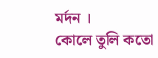মৰ্দন ।
কোলে তুলি কতো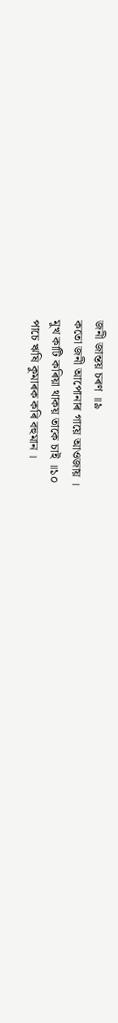জনী জান্তয় চৰণ ॥৯
কতো জনী আপোনাৰ গায়ে আওজায় ।
মুখ কাটি কৰিয়া থাকয় তাকে চাই ॥১০
পাচে ঋষি কুমাৰক কৰি বহুমান ।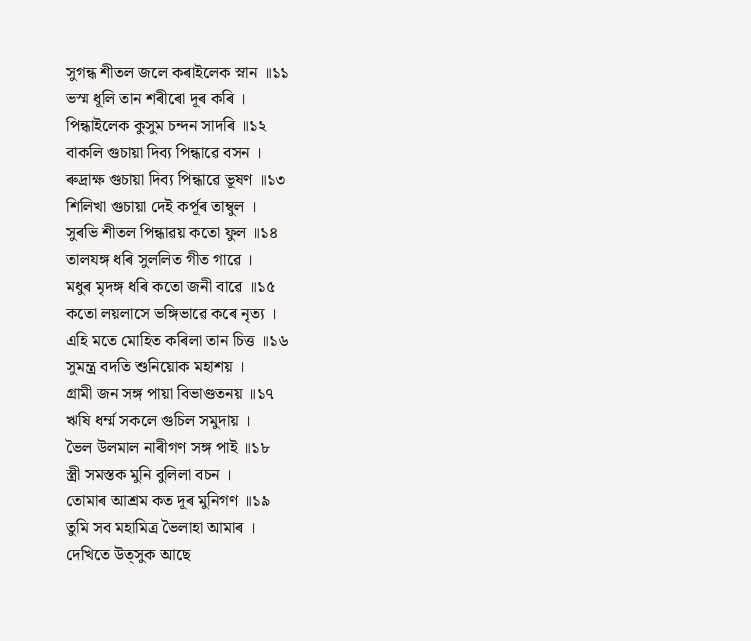সুগন্ধ শীতল জলে কৰাইলেক স্নান ॥১১
ভস্ম ধূলি তান শৰীৰো দূৰ কৰি ।
পিন্ধাইলেক কুসুম চন্দন সাদৰি ॥১২
বাকলি গুচায়া দিব্য পিন্ধাৱে বসন ।
ৰুদ্ৰাক্ষ গুচায়া দিব্য পিন্ধাৱে ভূষণ ॥১৩
শিলিখা গুচায়া দেই কৰ্পূৰ তাম্বুল ।
সুৰভি শীতল পিন্ধাৱয় কতো ফুল ॥১৪
তালযঙ্গ ধৰি সুললিত গীত গাৱে ।
মধুৰ মৃদঙ্গ ধৰি কতো জনী বাৱে ॥১৫
কতো লয়লাসে ভঙ্গিভাৱে কৰে নৃত্য ।
এহি মতে মোহিত কৰিলা তান চিত্ত ॥১৬
সুমন্ত্ৰ বদতি শুনিয়োক মহাশয় ।
গ্ৰামী জন সঙ্গ পায়া বিভাণ্ডতনয় ॥১৭
ঋষি ধৰ্ম্ম সকলে গুচিল সমুদায় ।
ভৈল উলমাল নাৰীগণ সঙ্গ পাই ॥১৮
স্ত্ৰী সমস্তক মুনি বুলিলা বচন ।
তোমাৰ আশ্ৰম কত দূৰ মুনিগণ ॥১৯
তুমি সব মহামিত্ৰ ভৈলাহা আমাৰ ।
দেখিতে উত্সুক আছে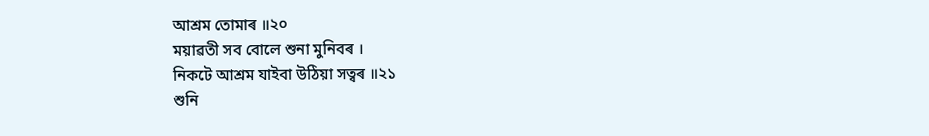আশ্ৰম তোমাৰ ॥২০
ময়াৱতী সব বোলে শুনা মুনিবৰ ।
নিকটে আশ্ৰম যাইবা উঠিয়া সত্বৰ ॥২১
শুনি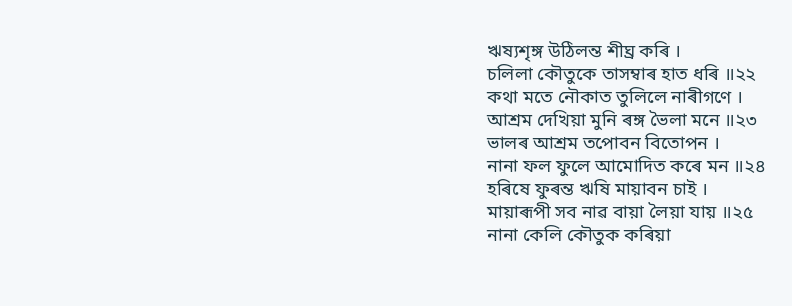ঋষ্যশৃঙ্গ উঠিলন্ত শীঘ্ৰ কৰি ।
চলিলা কৌতুকে তাসম্বাৰ হাত ধৰি ॥২২
কথা মতে নৌকাত তুলিলে নাৰীগণে ।
আশ্ৰম দেখিয়া মুনি ৰঙ্গ ভৈলা মনে ॥২৩
ভালৰ আশ্ৰম তপোবন বিতোপন ।
নানা ফল ফুলে আমোদিত কৰে মন ॥২৪
হৰিষে ফুৰন্ত ঋষি মায়াবন চাই ।
মায়াৰূপী সব নাৱ বায়া লৈয়া যায় ॥২৫
নানা কেলি কৌতুক কৰিয়া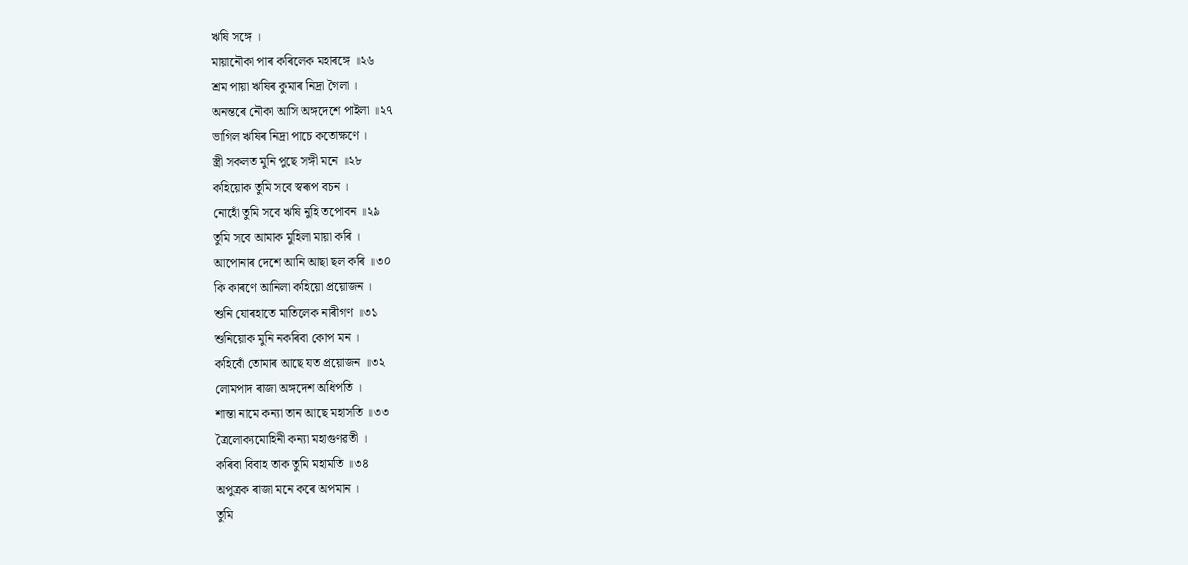ঋষি সঙ্গে ।
মায়ানৌকা পাৰ কৰিলেক মহাৰঙ্গে ॥২৬
শ্ৰম পায়া ঋষিৰ কুমাৰ নিদ্ৰা গৈলা ।
অনন্তৰে নৌকা আসি অঙ্গদেশে পাইলা ॥২৭
ভাগিল ঋষিৰ নিদ্ৰা পাচে কতোক্ষণে ।
স্ত্ৰী সকলত মুনি পুছে সঙ্গী মনে ॥২৮
কহিয়োক তুমি সবে স্বৰূপ বচন ।
নোহোঁ তুমি সবে ঋষি নুহি তপোবন ॥২৯
তুমি সবে আমাক মুহিলা মায়া কৰি ।
আপোনাৰ দেশে আনি আছা ছল কৰি ॥৩০
কি কাৰণে আনিলা কহিয়ো প্ৰয়োজন ।
শুনি যোৰহাতে মাতিলেক নাৰীগণ ॥৩১
শুনিয়োক মুনি নকৰিবা কোপ মন ।
কহিবোঁ তোমাৰ আছে যত প্ৰয়োজন ॥৩২
লোমপাদ ৰাজা অঙ্গদেশ অধিপতি ।
শান্তা নামে কন্যা তান আছে মহাসতি ॥৩৩
ত্ৰৈলোক্যমোহিনী কন্যা মহাগুণৱতী ।
কৰিবা বিবাহ তাক তুমি মহামতি ॥৩৪
অপুত্ৰক ৰাজা মনে কৰে অপমান ।
তুমি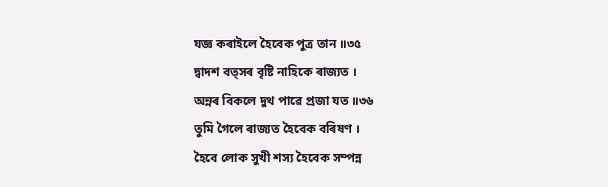যজ্ঞ কৰাইলে হৈবেক পুত্ৰ তান ॥৩৫
দ্বাদশ বত্সৰ বৃষ্টি নাহিকে ৰাজ্যত ।
অন্নৰ বিকলে দুথ পাৱে প্ৰজা যত ॥৩৬
তুমি গৈলে ৰাজ্যত হৈবেক বৰিষণ ।
হৈবে লোক সুখী শস্য হৈবেক সম্পন্ন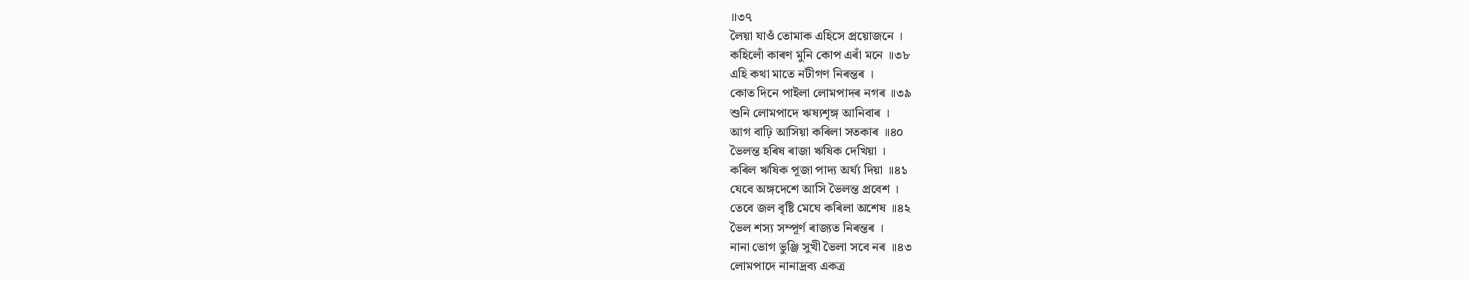॥৩৭
লৈয়া যাওঁ তোমাক এহিসে প্ৰয়োজনে ।
কহিলোঁ কাৰণ মুনি কোপ এৰাঁ মনে ॥৩৮
এহি কথা মাতে নটীগণ নিৰন্তৰ ।
কোত দিনে পাইলা লোমপাদৰ নগৰ ॥৩৯
শুনি লোমপাদে ঋষ্যশৃঙ্গ আনিবাৰ ।
আগ বাঢ়ি আসিয়া কৰিলা সতকাৰ ॥৪০
ভৈলন্ত হৰিষ ৰাজা ঋষিক দেখিয়া ।
কৰিল ঋষিক পূজা পাদ্য অৰ্ঘ্য দিয়া ॥৪১
যেবে অঙ্গদেশে আসি ভৈলন্ত প্ৰবেশ ।
তেবে জল বৃষ্টি মেঘে কৰিলা অশেষ ॥৪২
ভৈল শস্য সম্পূৰ্ণ ৰাজ্যত নিৰন্তৰ ।
নানা ভোগ ভুঞ্জি সুখী ভৈলা সবে নৰ ॥৪৩
লোমপাদে নানাদ্ৰব্য একত্ৰ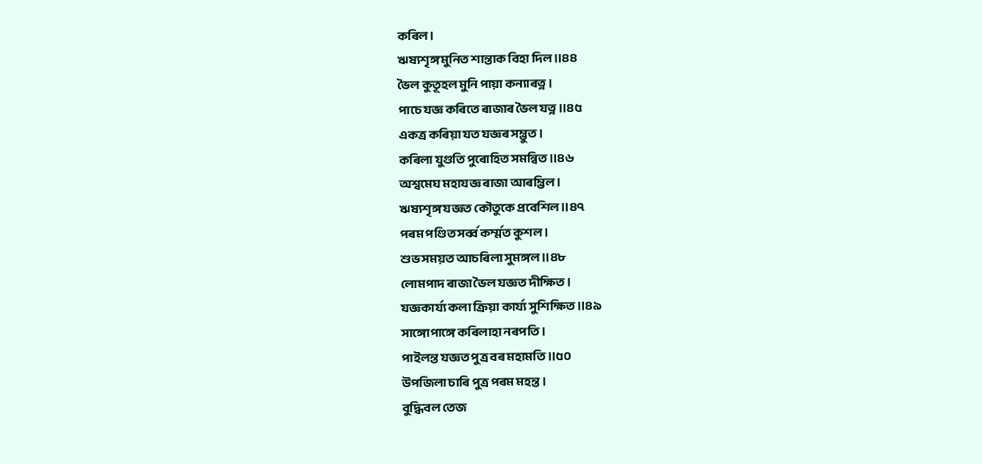কৰিল ।
ঋষ্যশৃঙ্গ মুনিত শান্তাক বিহা দিল ॥৪৪
ভৈল কুতূহল মুনি পায়া কন্যাৰত্ন ।
পাচে যজ্ঞ কৰিতে ৰাজাৰ ভৈল যত্ন ॥৪৫
একত্ৰ কৰিয়া যত যজ্ঞৰ সম্ভুত ।
কৰিলা যুগুতি পুৰোহিত সমন্বিত ॥৪৬
অশ্বমেঘ মহাযজ্ঞ ৰাজা আৰম্ভিল ।
ঋষ্যশৃঙ্গ যজ্ঞত কৌতুকে প্ৰবেশিল ॥৪৭
পৰম পণ্ডিত সৰ্ব্ব কৰ্ম্মত কুশল ।
শুভ সময়ত আচৰিলা সুমঙ্গল ॥৪৮
লোমপাদ ৰাজা ভৈল যজ্ঞত দীক্ষিত ।
যজ্ঞকাৰ্য্য কলা ক্ৰিয়া কাৰ্য্য সুশিক্ষিত ॥৪৯
সাঙ্গোপাঙ্গে কৰিলাহা নৰপতি ।
পাইলন্ত যজ্ঞত পুত্ৰ বৰ মহামতি ॥৫০
উপজিলা চাৰি পুত্ৰ পৰম মহন্ত ।
বুদ্ধিবল তেজ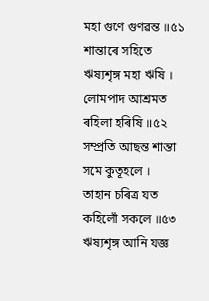মহা গুণে গুণৱন্ত ॥৫১
শান্তাৰে সহিতে ঋষ্যশৃঙ্গ মহা ঋষি ।
লোমপাদ আশ্ৰমত ৰহিলা হৰিষি ॥৫২
সম্প্ৰতি আছন্ত শান্তা সমে কুতূহলে ।
তাহান চৰিত্ৰ যত কহিলোঁ সকলে ॥৫৩
ঋষ্যশৃঙ্গ আনি যজ্ঞ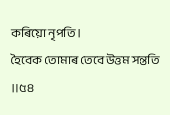কৰিয়ো নৃপতি ।
হৈবেক তোমাৰ তেবে উত্তম সন্ততি ॥৫৪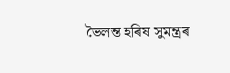ভৈলন্ত হৰিষ সুমন্ত্ৰৰ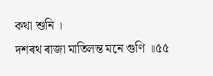কথা শুনি ।
দশৰথ ৰাজা মাতিলন্ত মনে গুণি ॥৫৫